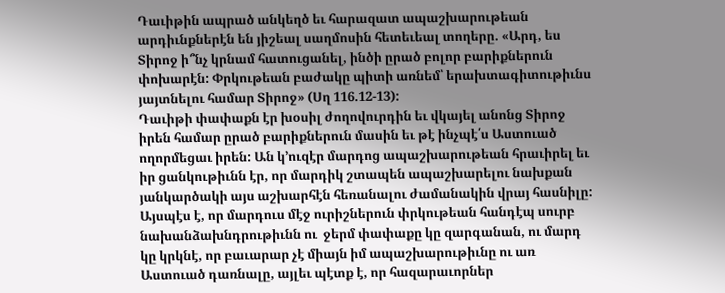Դաւիթին ապրած անկեղծ եւ հարազատ ապաշխարութեան արդիւնքներէն են յիշեալ սաղմոսին հետեւեալ տողերը. «Արդ, ես Տիրոջ ի՞նչ կրնամ հատուցանել, ինծի ըրած բոլոր բարիքներուն փոխարէն: Փրկութեան բաժակը պիտի առնեմ՝ երախտագիտութիւնս յայտնելու համար Տիրոջ» (Սղ 116.12-13):
Դաւիթի փափաքն էր խօսիլ ժողովուրդին եւ վկայել անոնց Տիրոջ իրեն համար ըրած բարիքներուն մասին եւ թէ ինչպէ՛ս Աստուած ողորմեցաւ իրեն: Ան կ’ուզէր մարդոց ապաշխարութեան հրաւիրել եւ իր ցանկութիւնն էր, որ մարդիկ շտապեն ապաշխարելու նախքան յանկարծակի այս աշխարհէն հեռանալու ժամանակին վրայ հասնիլը:
Այսպէս է, որ մարդուս մէջ ուրիշներուն փրկութեան հանդէպ սուրբ նախանձախնդրութիւնն ու  ջերմ փափաքը կը զարգանան, ու մարդ կը կրկնէ, որ բաւարար չէ միայն իմ ապաշխարութիւնը ու առ Աստուած դառնալը, այլեւ պէտք է, որ հազարաւորներ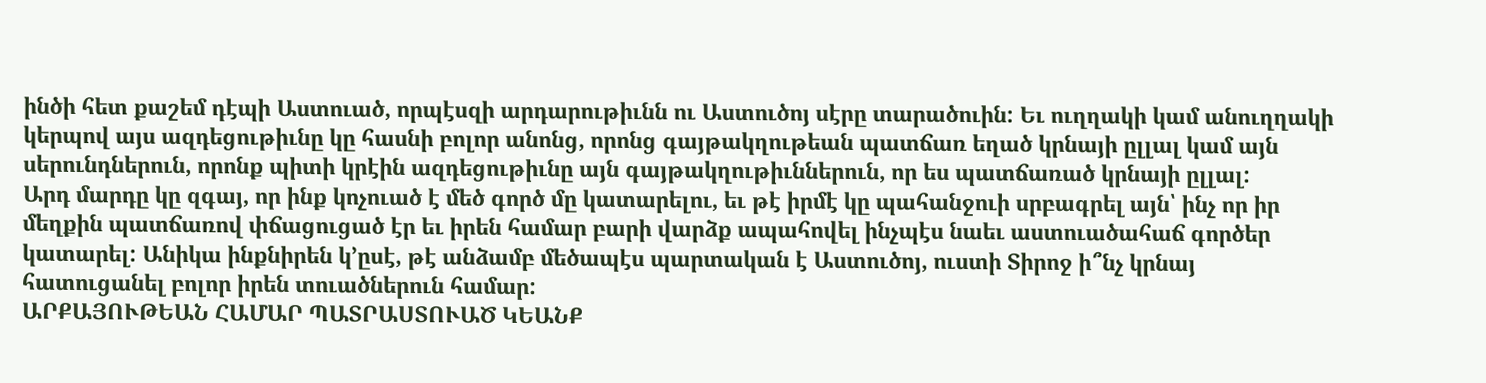ինծի հետ քաշեմ դէպի Աստուած, որպէսզի արդարութիւնն ու Աստուծոյ սէրը տարածուին: Եւ ուղղակի կամ անուղղակի կերպով այս ազդեցութիւնը կը հասնի բոլոր անոնց, որոնց գայթակղութեան պատճառ եղած կրնայի ըլլալ կամ այն սերունդներուն, որոնք պիտի կրէին ազդեցութիւնը այն գայթակղութիւններուն, որ ես պատճառած կրնայի ըլլալ:
Արդ մարդը կը զգայ, որ ինք կոչուած է մեծ գործ մը կատարելու, եւ թէ իրմէ կը պահանջուի սրբագրել այն՝ ինչ որ իր մեղքին պատճառով փճացուցած էր եւ իրեն համար բարի վարձք ապահովել ինչպէս նաեւ աստուածահաճ գործեր կատարել: Անիկա ինքնիրեն կ’ըսէ, թէ անձամբ մեծապէս պարտական է Աստուծոյ, ուստի Տիրոջ ի՞նչ կրնայ հատուցանել բոլոր իրեն տուածներուն համար:
ԱՐՔԱՅՈՒԹԵԱՆ ՀԱՄԱՐ ՊԱՏՐԱՍՏՈՒԱԾ ԿԵԱՆՔ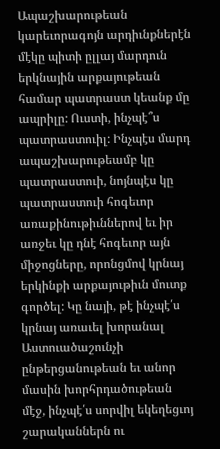Ապաշխարութեան կարեւորագոյն արդիւնքներէն մէկը պիտի ըլլայ մարդուն երկնային արքայութեան համար պատրաստ կեանք մը ապրիլը: Ուստի, ինչպէ՞ս պատրաստուիլ: Ինչպէս մարդ ապաշխարութեամբ կը պատրաստուի, նոյնպէս կը պատրաստուի հոգեւոր առաքինութիւններով եւ իր առջեւ կը դնէ հոգեւոր այն միջոցները, որոնցմով կրնայ երկինքի արքայութիւն մուտք գործել: Կը նայի, թէ ինչպէ՛ս կրնայ առաւել խորանալ Աստուածաշունչի ընթերցանութեան եւ անոր մասին խորհրդածութեան մէջ, ինչպէ՛ս սորվիլ եկեղեցւոյ շարականներն ու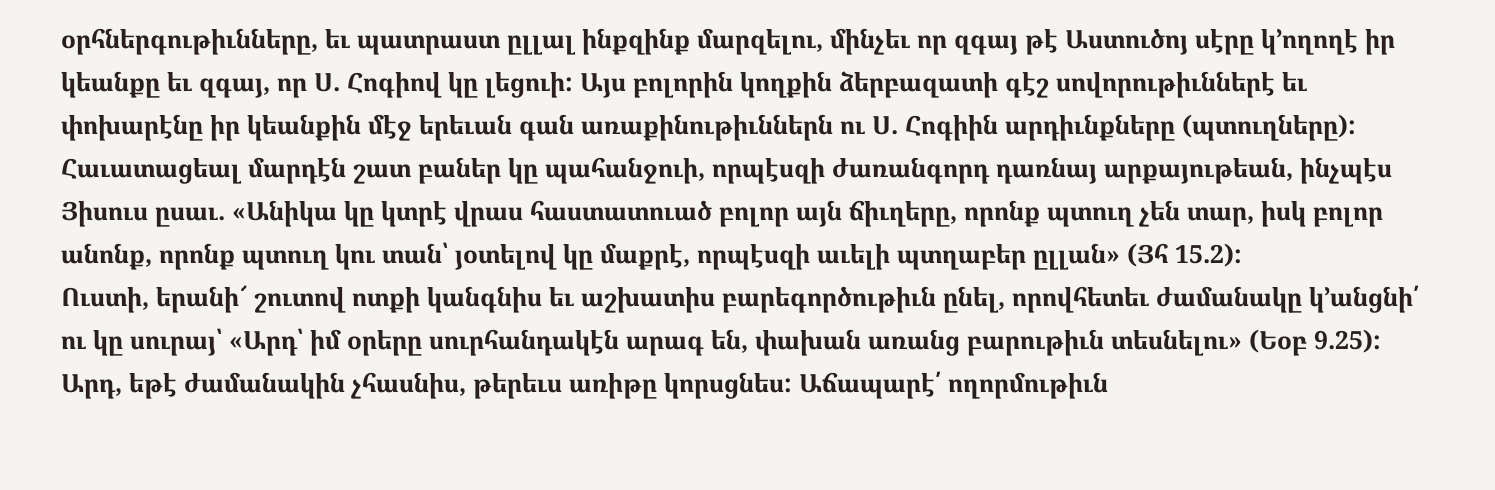օրհներգութիւնները, եւ պատրաստ ըլլալ ինքզինք մարզելու, մինչեւ որ զգայ թէ Աստուծոյ սէրը կ’ողողէ իր կեանքը եւ զգայ, որ Ս. Հոգիով կը լեցուի: Այս բոլորին կողքին ձերբազատի գէշ սովորութիւններէ եւ փոխարէնը իր կեանքին մէջ երեւան գան առաքինութիւններն ու Ս. Հոգիին արդիւնքները (պտուղները):
Հաւատացեալ մարդէն շատ բաներ կը պահանջուի, որպէսզի ժառանգորդ դառնայ արքայութեան, ինչպէս Յիսուս ըսաւ. «Անիկա կը կտրէ վրաս հաստատուած բոլոր այն ճիւղերը, որոնք պտուղ չեն տար, իսկ բոլոր անոնք, որոնք պտուղ կու տան՝ յօտելով կը մաքրէ, որպէսզի աւելի պտղաբեր ըլլան» (Յհ 15.2):
Ուստի, երանի՜ շուտով ոտքի կանգնիս եւ աշխատիս բարեգործութիւն ընել, որովհետեւ ժամանակը կ’անցնի՛ ու կը սուրայ՝ «Արդ՝ իմ օրերը սուրհանդակէն արագ են, փախան առանց բարութիւն տեսնելու» (Եօբ 9.25):
Արդ, եթէ ժամանակին չհասնիս, թերեւս առիթը կորսցնես: Աճապարէ՛ ողորմութիւն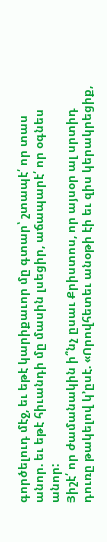գործելուդ մէջ, եւ եթէ կարիքաւոր մը գտար՝ շտապէ՛ որ տաս անոր. եւ եթէ հիւանդի մը մասին լսեցիր, աճապարէ՛ որ օգնես անոր:
Յիշէ՛ որ ժամանակին ի՞նչ ըսաւ Քրիստոս, որ այսօր ալ սրտիդ դուռը թակելով կ’ըսէ. «Որովհետեւ անօթի էի եւ զիս կերակրեցիք,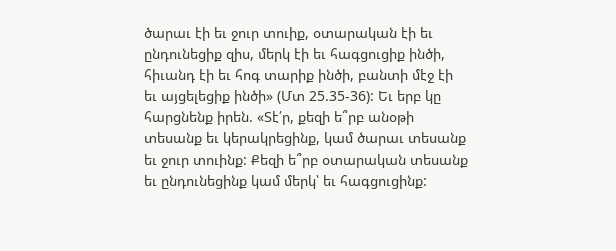ծարաւ էի եւ ջուր տուիք, օտարական էի եւ ընդունեցիք զիս, մերկ էի եւ հագցուցիք ինծի, հիւանդ էի եւ հոգ տարիք ինծի, բանտի մէջ էի եւ այցելեցիք ինծի» (Մտ 25.35-36): Եւ երբ կը հարցնենք իրեն. «Տէ՛ր, քեզի ե՞րբ անօթի տեսանք եւ կերակրեցինք, կամ ծարաւ տեսանք եւ ջուր տուինք: Քեզի ե՞րբ օտարական տեսանք եւ ընդունեցինք կամ մերկ՝ եւ հագցուցինք: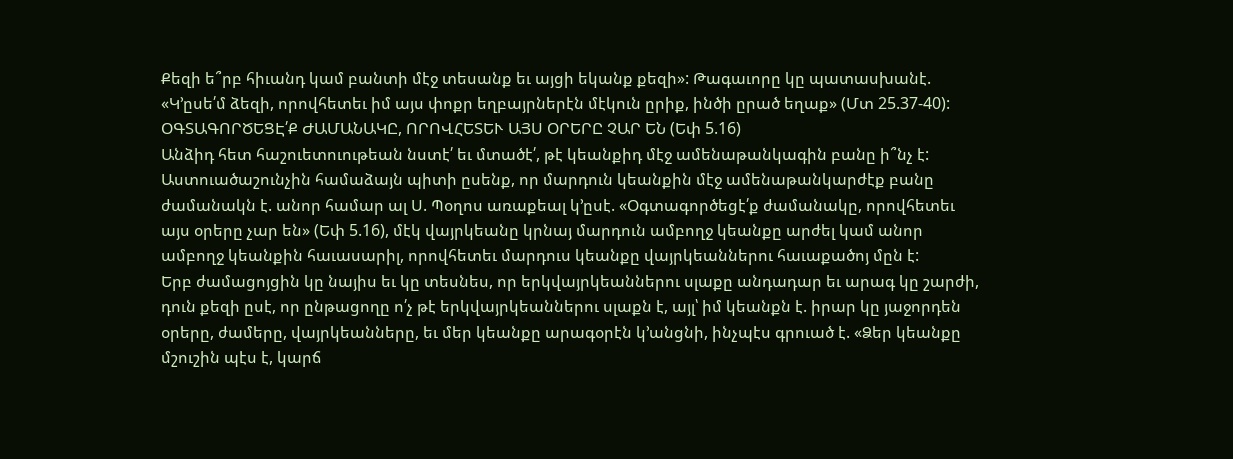Քեզի ե՞րբ հիւանդ կամ բանտի մէջ տեսանք եւ այցի եկանք քեզի»: Թագաւորը կը պատասխանէ. «Կ’ըսե՛մ ձեզի, որովհետեւ իմ այս փոքր եղբայրներէն մէկուն ըրիք, ինծի ըրած եղաք» (Մտ 25.37-40):
ՕԳՏԱԳՈՐԾԵՑԷ՛Ք ԺԱՄԱՆԱԿԸ, ՈՐՈՎՀԵՏԵՒ ԱՅՍ ՕՐԵՐԸ ՉԱՐ ԵՆ (Եփ 5.16)
Անձիդ հետ հաշուետուութեան նստէ՛ եւ մտածէ՛, թէ կեանքիդ մէջ ամենաթանկագին բանը ի՞նչ է: Աստուածաշունչին համաձայն պիտի ըսենք, որ մարդուն կեանքին մէջ ամենաթանկարժէք բանը ժամանակն է. անոր համար ալ Ս. Պօղոս առաքեալ կ’ըսէ. «Օգտագործեցէ՛ք ժամանակը, որովհետեւ այս օրերը չար են» (Եփ 5.16), մէկ վայրկեանը կրնայ մարդուն ամբողջ կեանքը արժել կամ անոր ամբողջ կեանքին հաւասարիլ, որովհետեւ մարդուս կեանքը վայրկեաններու հաւաքածոյ մըն է:
Երբ ժամացոյցին կը նայիս եւ կը տեսնես, որ երկվայրկեաններու սլաքը անդադար եւ արագ կը շարժի, դուն քեզի ըսէ, որ ընթացողը ո՛չ թէ երկվայրկեաններու սլաքն է, այլ՝ իմ կեանքն է. իրար կը յաջորդեն օրերը, ժամերը, վայրկեանները, եւ մեր կեանքը արագօրէն կ’անցնի, ինչպէս գրուած է. «Ձեր կեանքը մշուշին պէս է, կարճ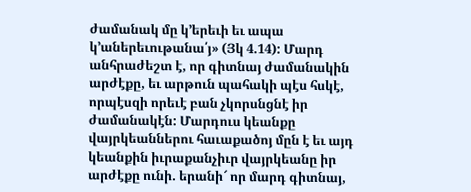ժամանակ մը կ’երեւի եւ ապա կ’աներեւութանա՛յ» (Յկ 4.14): Մարդ անհրաժեշտ է, որ գիտնայ ժամանակին արժէքը, եւ արթուն պահակի պէս հսկէ, որպէսզի որեւէ բան չկորսնցնէ իր ժամանակէն: Մարդուս կեանքը վայրկեաններու հաւաքածոյ մըն է եւ այդ կեանքին իւրաքանչիւր վայրկեանը իր արժէքը ունի. երանի՜ որ մարդ գիտնայ,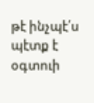թէ ինչպէ՛ս պէտք է օգտուի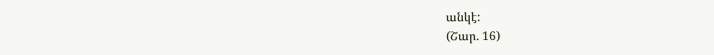անկէ:
(Շար. 16)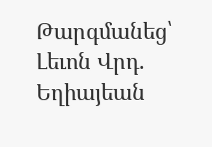Թարգմանեց՝ Լեւոն Վրդ. Եղիայեան